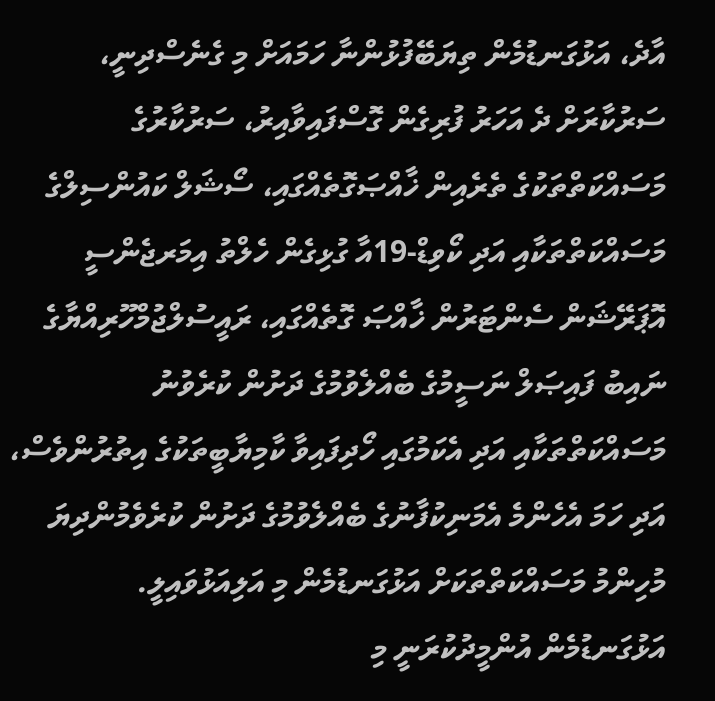އާދެ، އަޅުގަނޑުމެން ތިޔަބޭފުޅުންނާ ހަމައަށް މި ގެނެސްދިނީ، ސަރުކާރަށް ދެ އަހަރު ފުރިގެން ގޮސްފައިވާއިރު، ސަރުކާރުގެ މަސައްކަތްތަކުގެ ތެރެއިން ޚާއްޞަގޮތެއްގައި، ސޯޝަލް ކައުންސިލްގެ މަސައްކަތްތަކާއި އަދި ކޯވިޑް-19އާ ގުޅިގެން ހެލްތު އިމަރޖެންސީ އޮޕަރޭޝަން ސެންޓަރުން ޚާއްޞަ ގޮތެއްގައި، ރައީސުލްޖުމްހޫރިއްޔާގެ ނައިބު ފައިޞަލް ނަސީމުގެ ބެއްލެވުމުގެ ދަށުން ކުރެވުނު މަސައްކަތްތަކާއި އަދި އެކަމުގައި ހޯދިފައިވާ ކާމިޔާބީތަކުގެ އިތުރުންވެސް، އަދި ހަމަ އެހެންމެ އެމަނިކުފާނުގެ ބެއްލެވުމުގެ ދަށުން ކުރެވެމުންދިޔަ މުހިންމު މަސައްކަތްތަކަށް އަޅުގަނޑުމެން މި އަލިއަޅުވައިލީ.
އަޅުގަނޑުމެން އުންމީދުކުރަނީ މި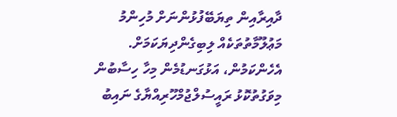ދާއިރާއިން ތިޔަބޭފުޅުންނަށް މުހިންމު މަޢުލޫމާތުތަކެއް ލިބިގެންދިޔަކަމަށް. އެހެންކަމުން، އަޅުގަނޑުމެން މިހާ ހިސާބުން މިވަގުތުކޮޅު ރައީސުލްޖުމްހޫރިއްޔާގެ ނައިބު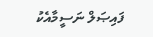ފައިޞަލް ނަސީމާއެކު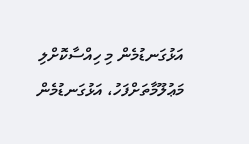އަޅުގަނޑުމެން މި ހިއްސާކޮށްލި މަޢުލޫމާތަށްފަހު، އަޅުގަނޑުމެން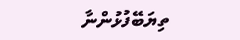ތިޔަބޭފުޅުންނާ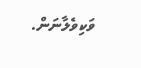ވަކިވެލާނަން.